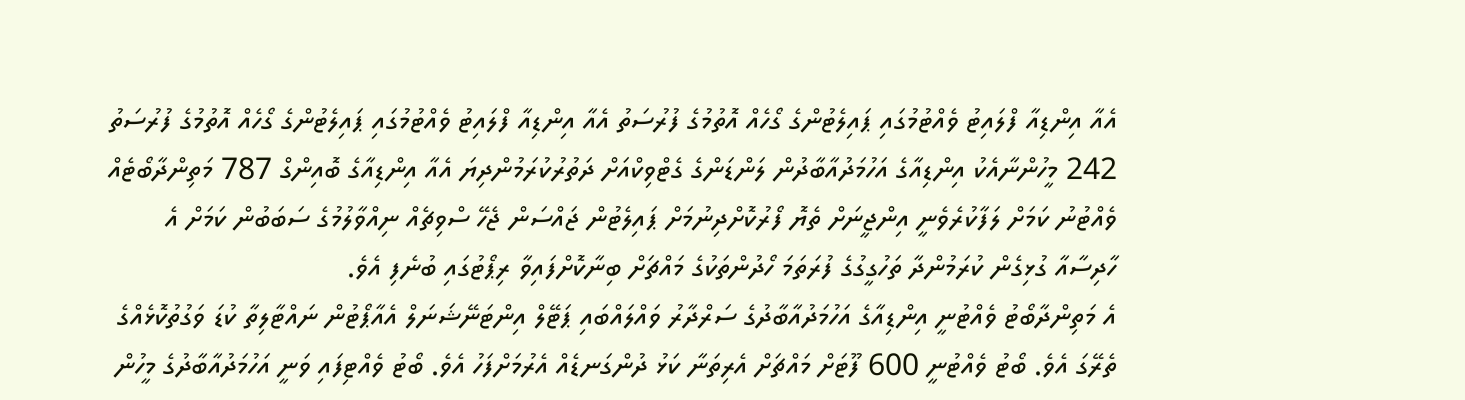އެއާ އިންޑިއާ ފްލައިޓު ވެއްޓުމުގައި ޕައިލެޓުންގެ ގޯހެއް އޮތުމުގެ ފުރުސަތު އެއާ އިންޑިއާ ފްލައިޓު ވެއްޓުމުގައި ޕައިލެޓުންގެ ގޯހެއް އޮތުމުގެ ފުރުސަތު
242 މީހުންނާއެކު އިންޑިއާގެ އަހުމަދުއާބާދުން ލަންޑަންގެ ގެޓްވިކްއަށް ދަތުރުކުރަމުންދިޔަ އެއާ އިންޑިއާގެ ބޮއިންގް 787 މަތިންދާބޯޓެއް ވެއްޓުނު ކަމަށް ލަފާކުރެވެނީ އިންޖީނަށް ތެޔޮ ފޯރުކޮށްދިނުމަށް ޕައިލެޓުން ޖައްސަން ޖެހޭ ސްވިޗެއް ނިއްވާލުމުގެ ސަބަބުން ކަމަށް އެ ހާދިސާއާ ގުޅިގެން ކުރަމުންދާ ތަހުގީގުގެ ފުރަތަމަ ހޯދުންތަކުގެ މައްޗަށް ބިނާކޮށްފައިވާ ރިޕޯޓުގައި ބުނެފި އެވެ.
އެ މަތިންދާބޯޓު ވެއްޓުނީ އިންޑިއާގެ އަހުމަދުއާބާދުގެ ސަރްދާރު ވައްލައްބައި ޕަޓޭލް އިންޓަނޭޝަނަލް އެއާޕޯޓުން ނައްޓާލިތާ ކުޑަ ވަގުތުކޮޅެއްގެ ތެރޭގަ އެވެ. ބޯޓު ވެއްޓުނީ 600 ފޫޓަށް މައްޗަށް އެރިތަނާ ކަޅު ދުންގަނޑެއް އެރުމަށްފަހު އެވެ. ބޯޓު ވެއްޓިފައި ވަނީ އަހުމަދުއާބާދުގެ މީހުން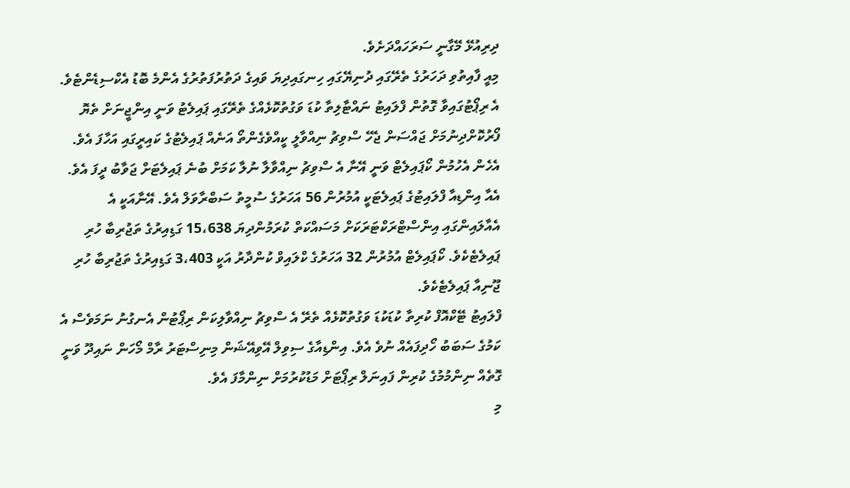ދިރިއުޅޭ މޭގާނީ ސަރަހައްދަށެވެ.
މިއީ ފާއިތުވި ދަހަރުގެ ތެރޭގައި ދުނިޔޭގައި ހިނގައިދިޔަ ވައިގެ ދަތުރުފަތުރުގެ އެންމެ ބޮޑު އެކްސިޑެންޓެވެ.
އެ ރިޕޯޓުގައިވާ ގޮތުން ފްލައިޓު ނައްޓާލިތާ ކުޑަ ވަގުތުކޮޅެއްގެ ތެރޭގައި ޕައިލެޓު ވަނީ އިންޖީނަށް ތެޔޮ ފޯރުކޮށްދިނުމަށް ޖައްސަން ޖެހޭ ސްވިޗު ނިއްވާލީ ކީއްވެގެންތޯ އަނެއް ޕައިލެޓުގެ ކައިރީގައި އަހާފަ އެވެ. އެހެން އެހުމުން ކޯޕައިލެޓް ވަނީ އޭނާ އެ ސްވިޗު ނިއްވާލާ ނުލާ ކަމަށް ބުނެ ޕައިލެޓަށް ޖަވާބު ދީފަ އެވެ.
އެއާ އިންޑިއާ ފްލައިޓުގެ ޕައިލެޓަކީ އުމުރުން 56 އަހަރުގެ ސުމީތު ސަބްރާވަލް އެވެ. އޭނާއަކީ އެ އެއާލައިންގައި އިންސްޓްރަކްޓަރަކަށް މަސައްކަތް ކުރަމުންދިޔަ 15،638 ގަޑިއިރުގެ ތަޖުރިބާ ހުރި ޕައިލެޓެކެވެ. ކޯޕައިލެޓް އުމުރުން 32 އަހަރުގެ ކްލައިވް ކުންދާރު އަކީ 3،403 ގަޑިއިރުގެ ތަޖުރިބާ ހުރި ޖޫނިއާ ޕައިލެޓެކެވެ.
ފްލައިޓު ޓޭކްއޮފް ކުރިތާ ކުޑަކުޑަ ވަގުތުކޮޅެއް ތެރޭ އެ ސްވިޗު ނިއްވާލިކަން ރިޕޯޓުން އެނގުނު ނަމަވެސް އެ ކަމުގެ ސަބަބު ހޯދިފައެއް ނުވެ އެވެ. އިންޑިއާގެ ސިވިލް އޭވިއޭޝަން މިނިސްޓަރު ރާމް މޯހަން ނައިދޫ ވަނީ ގޮތެއް ނިންމުމުގެ ކުރިން ފައިނަލް ރިޕޯޓަށް މަޑުކުރުމަށް ނިންމާފަ އެވެ.
މި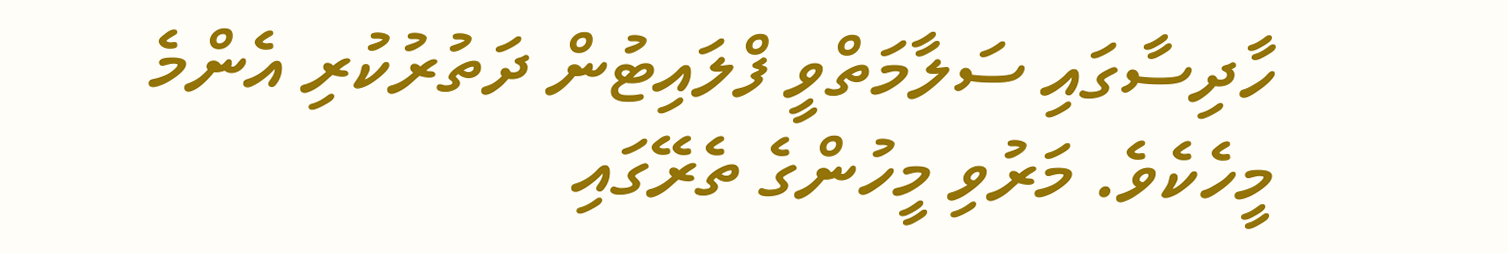ހާދިސާގައި ސަލާމަތްވީ ފްލައިޓުން ދަތުރުކުރި އެންމެ މީހެކެވެ. މަރުވި މީހުންގެ ތެރޭގައި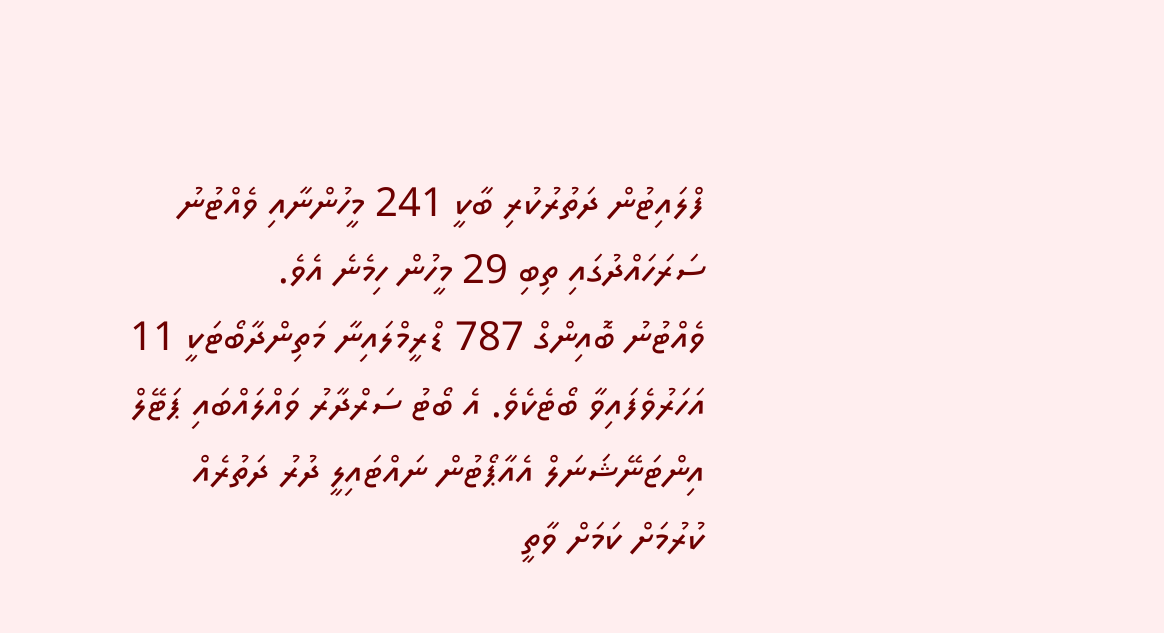ފްލައިޓުން ދަތުރުކުރި ބާކީ 241 މީހުންނާއި ވެއްޓުނު ސަރަހައްދުގައި ތިބި 29 މީހުން ހިމެނެ އެވެ.
ވެއްޓުނު ބޮއިންގް 787 ޑްރީމްލައިނާ މަތިންދާބޯޓަކީ 11 އަހަރުވެފައިވާ ބޯޓެކެވެ. އެ ބޯޓު ސަރްދާރު ވައްލައްބައި ޕަޓޭލް އިންޓަނޭޝަނަލް އެއާޕޯޓުން ނައްޓައިލީ ދުރު ދަތުރެއް ކުރުމަށް ކަމަށް ވާތީ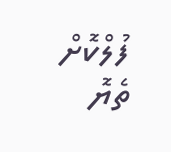ފުލްކޮށް ތެޔޮ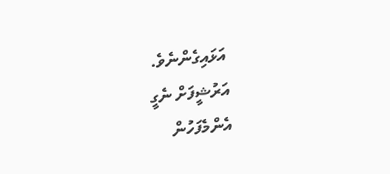އަޅައިގެންނެވެ.
އަރުޝީފަށް ނެގީ
އެންމެފަހުން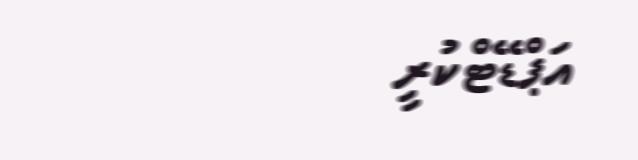އަޕްޑޭޓްކުރީ